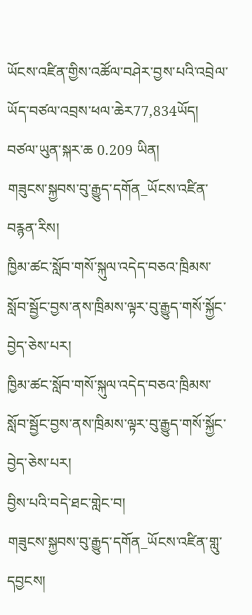ཡོངས་འཛིན་གྱིས་འཚོལ་བཤེར་བྱས་པའི་འབྲེལ་ཡོད་བཙལ་འབྲས་ཕལ་ཆེར77,834ཡོད།  བཙལ་ཡུན་སྐར་ཆ 0.209 ཡིན།
གཟུངས་སྐྱབས་བུ་རྒྱུད་དགོན_ཡོངས་འཛིན་བརྙན་རིས།
ཁྱིམ་ཚང་སློབ་གསོ་སྐུལ་འདེད་བཅའ་ཁྲིམས་སློབ་སྦྱོང་བྱས་ནས་ཁྲིམས་ལྟར་བུ་རྒྱུད་གསོ་སྐྱོང་བྱེད་ཅེས་པར།
ཁྱིམ་ཚང་སློབ་གསོ་སྐུལ་འདེད་བཅའ་ཁྲིམས་སློབ་སྦྱོང་བྱས་ནས་ཁྲིམས་ལྟར་བུ་རྒྱུད་གསོ་སྐྱོང་བྱེད་ཅེས་པར།
བྱིས་པའི་བདེ་ཐང་གླེང་བ།
གཟུངས་སྐྱབས་བུ་རྒྱུད་དགོན_ཡོངས་འཛིན་གླུ་དབྱངས།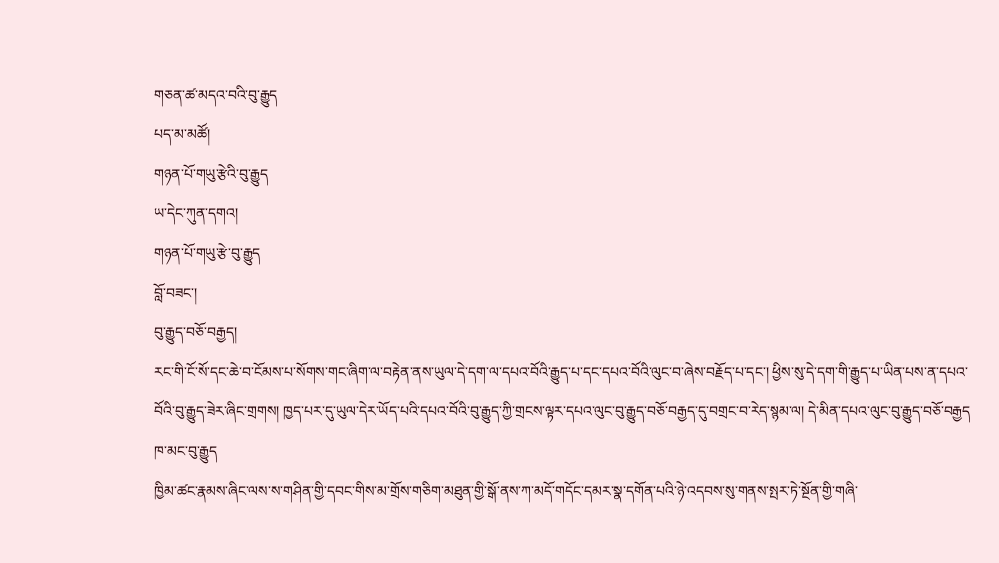གཅན་ཚ་མདའ་བའི་བུ་རྒྱུད
པད་མ་མཚོ།
གཉན་པོ་གཡུ་རྩེའི་བུ་རྒྱུད
ཡ་དེང་ཀུན་དགའ།
གཉན་པོ་གཡུ་རྩེ་བུ་རྒྱུད
བློ་བཟང་།
བུ་རྒྱུད་བཅོ་བརྒྱད།
རང་གི་ངོ་སོ་དང་ཆེ་བ་ངོམས་པ་སོགས་གང་ཞིག་ལ་བརྟེན་ནས་ཡུལ་དེ་དག་ལ་དཔའ་བོའི་རྒྱུད་པ་དང་དཔའ་བོའི་ལུང་བ་ཞེས་བརྗོད་པ་དང་། ཕྱིས་སུ་དེ་དག་གི་རྒྱུད་པ་ཡིན་པས་ན་དཔའ་བོའི་བུ་རྒྱུད་ཟེར་ཞིང་གྲགས། ཁྱད་པར་དུ་ཡུལ་དེར་ཡོད་པའི་དཔའ་བོའི་བུ་རྒྱུད་ཀྱི་གྲངས་ལྟར་དཔའ་ལུང་བུ་རྒྱུད་བཅོ་བརྒྱད་དུ་བགྲང་བ་རེད་སྙམ་ལ། དེ་མིན་དཔའ་ལུང་བུ་རྒྱུད་བཅོ་བརྒྱད
ཁ་མང་བུ་རྒྱུད
ཁྱིམ་ཚང་རྣམས་ཞིང་ལས་ས་གཤིན་གྱི་དབང་གིས་མ་གྲོས་གཅིག་མཐུན་གྱི་སྒོ་ནས་ཀ་མདོ་གདོང་དམར་སྣ་དགོན་པའི་ཉེ་འདབས་སུ་གནས་སྤར་ཏེ་སྔོན་གྱི་གཞི་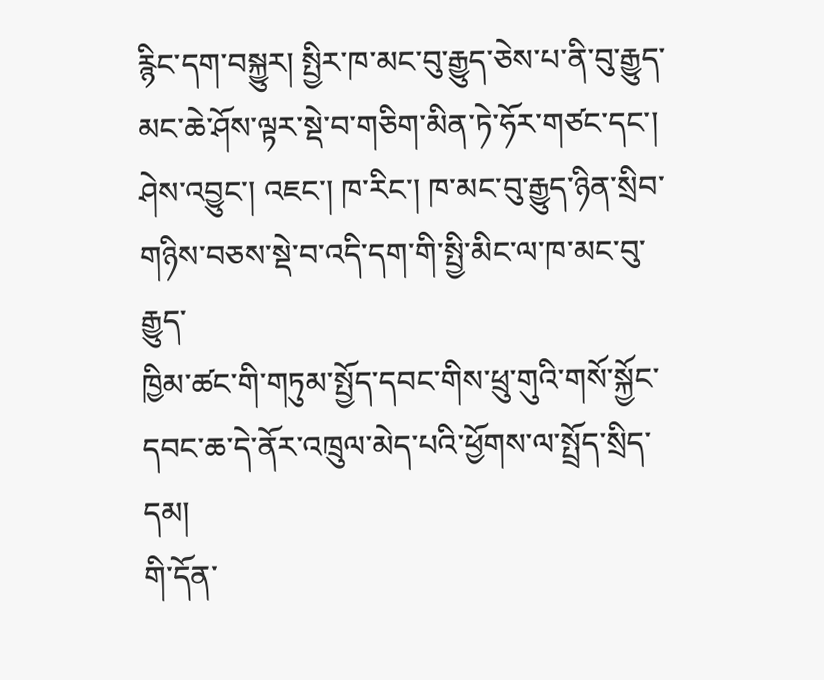རྙིང་དག་བསྐྱུར། སྤྱིར་ཁ་མང་བུ་རྒྱུད་ཅེས་པ་ནི་བུ་རྒྱུད་མང་ཆེ་ཤོས་ལྟར་སྡེ་བ་གཅིག་མིན་ཏེ་ཧོར་གཙང་དང་། ཤེས་འབྱུང་། འཇང་། ཁ་རིང་། ཁ་མང་བུ་རྒྱུད་ཉིན་སྲིབ་གཉིས་བཅས་སྡེ་བ་འདི་དག་གི་སྤྱི་མིང་ལ་ཁ་མང་བུ་རྒྱུད་
ཁྱིམ་ཚང་གི་གཏུམ་སྤྱོད་དབང་གིས་ཕྲུ་གུའི་གསོ་སྐྱོང་དབང་ཆ་དེ་ནོར་འཁྲུལ་མེད་པའི་ཕྱོགས་ལ་སྤྲོད་སྲིད་དམ།
གི་དོན་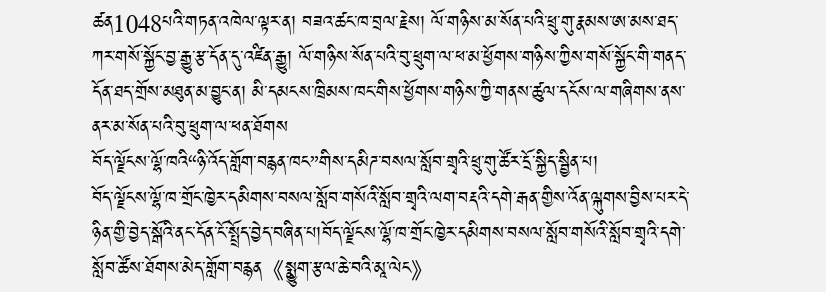ཚན1048པའི་གཏན་འཁེལ་ལྟར་ན། བཟའ་ཚང་ཁ་བྲལ་རྗེས། ལོ་གཉིས་མ་སོན་པའི་ཕྲུ་གུ་རྣམས་ཨ་མས་ཐད་ཀར་གསོ་སྐྱོང་བྱ་རྒྱུ་རྩ་དོན་དུ་འཛིན་རྒྱུ། ལོ་གཉིས་སོན་པའི་བུ་ཕྲུག་ལ་ཕ་མ་ཕྱོགས་གཉིས་ཀྱིས་གསོ་སྐྱོང་གི་གནད་དོན་ཐད་གྲོས་མཐུན་མ་བྱུང་ན། མི་དམངས་ཁྲིམས་ཁང་གིས་ཕྱོགས་གཉིས་ཀྱི་གནས་ཚུལ་དངོས་ལ་གཞིགས་ནས་ནར་མ་སོན་པའི་བུ་ཕྲུག་ལ་ཕན་ཐོགས
བོད་ལྗོངས་ལྷོ་ཁའི“ཉི་འོད་གློག་བརྙན་ཁང”གིས་དམིཌ་བསལ་སློབ་གྲྭའི་ཕྲུ་གུ་ཚོར་དྲོ་སྐྱིད་སྦྱིན་པ།
བོད་ལྗོངས་ལྷོ་ཁ་གྲོང་ཁྱེར་དམིགས་བསལ་སློབ་གསོའི་སློབ་གྲྭའི་ལག་བརྡའི་དགེ་རྒན་གྱིས་འོན་ལྐུགས་བྱིས་པར་དེ་ཉིན་གྱི་བྱེད་སྒོའི་ནང་དོན་ངོ་སྤྲོད་བྱེད་བཞིན་པ།བོད་ལྗོངས་ལྷོ་ཁ་གྲོང་ཁྱེར་དམིགས་བསལ་སློབ་གསོའི་སློབ་གྲྭའི་དགེ་སློབ་ཚོས་ཐོགས་མེད་གློག་བརྙན《སྨྱུག་རྩལ་ཆེ་བའི་མཱ་ལེང》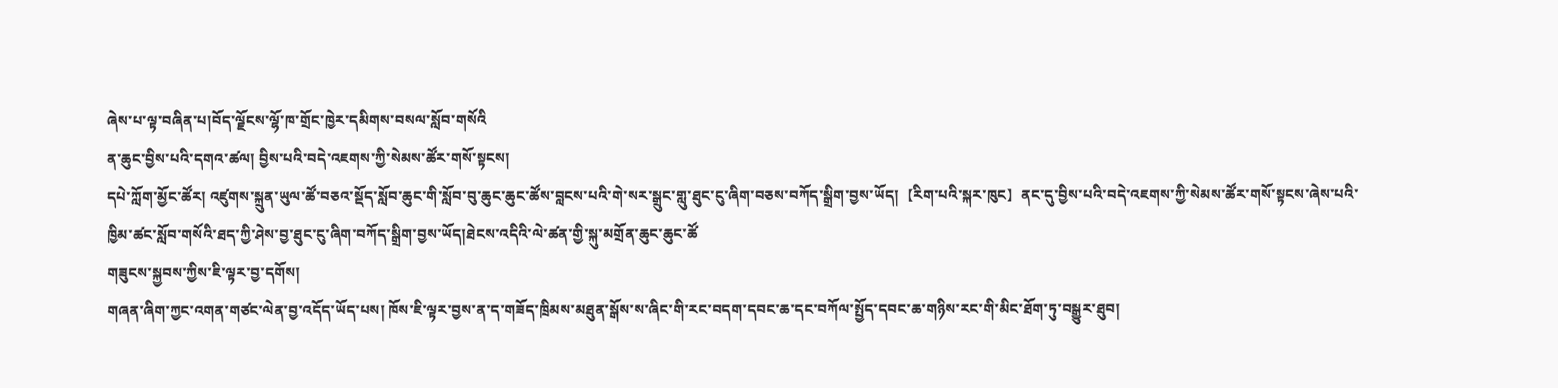ཞེས་པ་ལྟ་བཞིན་པ།བོད་ལྗོངས་ལྷོ་ཁ་གྲོང་ཁྱེར་དམིགས་བསལ་སློབ་གསོའི
ན་ཆུང་བྱིས་པའི་དགའ་ཚལ། བྱིས་པའི་བདེ་འཇགས་ཀྱི་སེམས་ཚོར་གསོ་སྟངས།
དཔེ་ཀློག་མྱོང་ཚོར། འཛུགས་སྐྲུན་ཡུལ་ཚོ་བཅའ་སྡོད་སློབ་ཆུང་གི་སློབ་བུ་ཆུང་ཆུང་ཚོས་བླངས་པའི་གེ་སར་སྒྲུང་གླུ་ཐུང་ངུ་ཞིག་བཅས་བཀོད་སྒྲིག་བྱས་ཡོད།【རིག་པའི་སྐར་ཁུང】ནང་དུ་བྱིས་པའི་བདེ་འཇགས་ཀྱི་སེམས་ཚོར་གསོ་སྟངས་ཞེས་པའི་ཁྱིམ་ཚང་སློབ་གསོའི་ཐད་ཀྱི་ཤེས་བྱ་ཐུང་ངུ་ཞིག་བཀོད་སྒྲིག་བྱས་ཡོད།ཐེངས་འདིའི་ལེ་ཚན་གྱི་སྐུ་མགྲོན་ཆུང་ཆུང་ཚོ
གཟུངས་སྐྱབས་ཀྱིས་ཇི་ལྟར་བྱ་དགོས།
གཞན་ཞིག་ཀྱང་འགན་གཙང་ལེན་བྱ་འདོད་ཡོད་པས། ཁོས་ཇི་ལྟར་བྱས་ན་ད་གཟོད་ཁྲིམས་མཐུན་སྒོས་ས་ཞིང་གི་རང་བདག་དབང་ཆ་དང་བཀོལ་སྤྱོད་དབང་ཆ་གཉིས་རང་གི་མིང་ཐོག་ཏུ་བསྒྱུར་ཐུབ།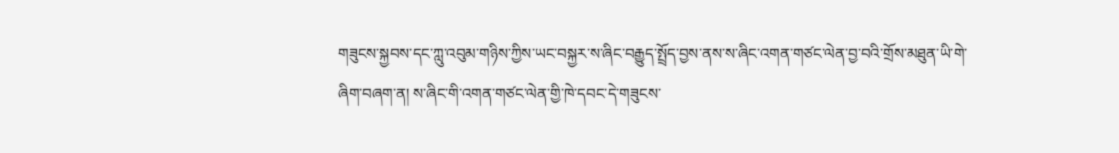གཟུངས་སྐྱབས་དང་ཀླུ་འབུམ་གཉིས་ཀྱིས་ཡང་བསྐྱར་ས་ཞིང་བརྒྱུད་སྤྲོད་བྱས་ནས་ས་ཞིང་འགན་གཙང་ལེན་བྱ་བའི་གྲོས་མཐུན་ཡི་གེ་ཞིག་བཞག་ན། ས་ཞིང་གི་འགན་གཙང་ལེན་གྱི་ཁེ་དབང་དེ་གཟུངས་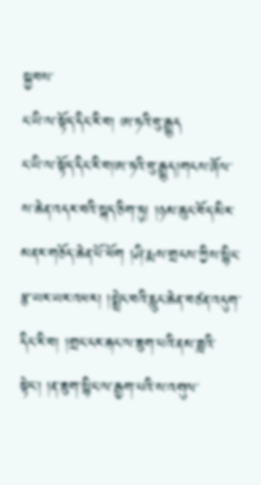སྐྱབས་
ང་ཡི་ལ་སྟོད་དིང་རི་བ། ཨ་ཏའི་བུ་རྒྱུད
ང་ཡི་ལ་སྟོད་དིང་རི་བ།ཨ་ཏའི་བུ་རྒྱུད།གངས་ཞོལ་ས་ཆེན་འདར་བའི་སྐད་ཅིག་ཏུ། །ཉམ་ཆུང་བོད་མིར་མནར་གཅོད་ཆེན་པོ་ཕོག །ཤི་རྨས་གྲངས་ཀྱིས་སྙིང་རྩ་ཡར་ཡར་འཕར། །སྨྲེང་བའི་རླུང་ཆེན་བཙན་འདུག་དིང་རི་བ། །གྲང་ངར་རྐང་ལ་ཟུག་པའི་ནམ་ཟླའི་སྟེང་། །ན་ཟུག་སྙིང་ལ་རྒྱག་པའི་ས་འགུལ་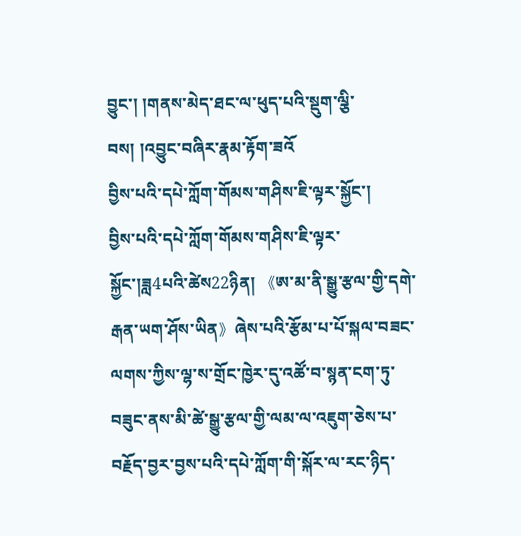བྱུང་། །གནས་མེད་ཐང་ལ་ཕུད་པའི་སྡུག་ལྕི་བས། །འབྱུང་བཞིར་རྣམ་རྟོག་ཟའོ
བྱིས་པའི་དཔེ་ཀློག་གོམས་གཤིས་ཇི་ལྟར་སྐྱོང་།
བྱིས་པའི་དཔེ་ཀློག་གོམས་གཤིས་ཇི་ལྟར་སྐྱོང་།ཟླ4པའི་ཚེས22ཉིན། 《ཨ་མ་ནི་སྒྱུ་རྩལ་གྱི་དགེ་རྒན་ཡག་ཤོས་ཡིན》ཞེས་པའི་རྩོམ་པ་པོ་སྐལ་བཟང་ལགས་ཀྱིས་ལྷ་ས་གྲོང་ཁྱེར་དུ་འཚོ་བ་སྙན་ངག་ཏུ་བཟུང་ནས་མི་ཚེ་སྒྱུ་རྩལ་གྱི་ལམ་ལ་འཇུག་ཅེས་པ་བརྗོད་བྱར་བྱས་པའི་དཔེ་ཀློག་གི་སྐོར་ལ་རང་ཉིད་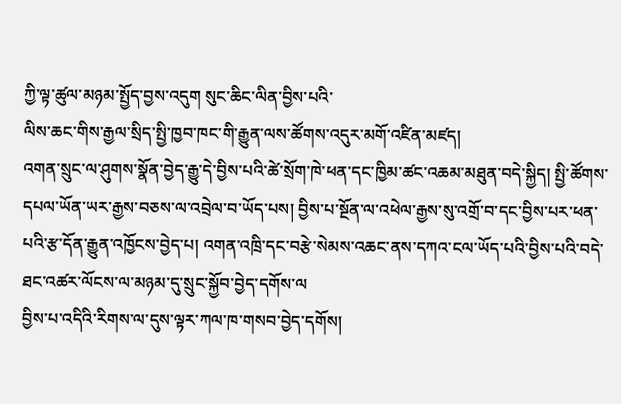ཀྱི་ལྟ་ཚུལ་མཉམ་སྤྱོད་བྱས་འདུག སུང་ཆིང་ལིན་བྱིས་པའི་
ལིས་ཆང་གིས་རྒྱལ་སྲིད་སྤྱི་ཁྱབ་ཁང་གི་རྒྱུན་ལས་ཚོགས་འདུར་མགོ་འཛིན་མཛད།
འགན་སྲུང་ལ་ཤུགས་སྣོན་བྱེད་རྒྱུ་དེ་བྱིས་པའི་ཚེ་སྲོག་ཁེ་ཕན་དང་ཁྱིམ་ཚང་འཆམ་མཐུན་བདེ་སྐྱིད། སྤྱི་ཚོགས་དཔལ་ཡོན་ཡར་རྒྱས་བཅས་ལ་འབྲེལ་བ་ཡོད་པས། བྱིས་པ་སྔོན་ལ་འཕེལ་རྒྱས་སུ་འགྲོ་བ་དང་བྱིས་པར་ཕན་པའི་རྩ་དོན་རྒྱུན་འཁྱོངས་བྱེད་པ། འགན་འཁྲི་དང་བརྩེ་སེམས་འཆང་ནས་དཀའ་ངལ་ཡོད་པའི་བྱིས་པའི་བདེ་ཐང་འཚར་ལོངས་ལ་མཉམ་དུ་སྲུང་སྐྱོབ་བྱེད་དགོས་ལ
བྱིས་པ་འདིའི་རིགས་ལ་དུས་ལྟར་ཀལ་ཁ་གསབ་བྱེད་དགོས།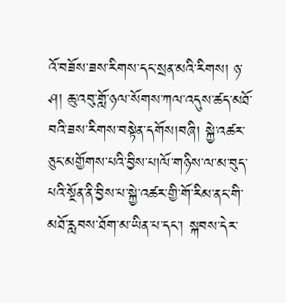འོ་བཟོས་ཟས་རིགས་དང་སྲན་མའི་རིགས། ཉ་ཤ། ཆུ་འབུ་གློ་ཉལ་སོགས་ཀལ་འདུས་ཚད་མཐོ་བའི་ཟས་རིགས་བསྟེན་དགོས།བཞི། སྐྱེ་འཚར་ཅུང་མགྱོགས་པའི་བྱིས་པ།ལོ་གཉིས་ལ་མ་བུད་པའི་སྔོན་ནི་བྱིས་པ་སྐྱེ་འཚར་གྱི་གོ་རིམ་ནང་གི་མཐོ་རླབས་ཐོག་མ་ཡིན་པ་དང་། སྐབས་དེར་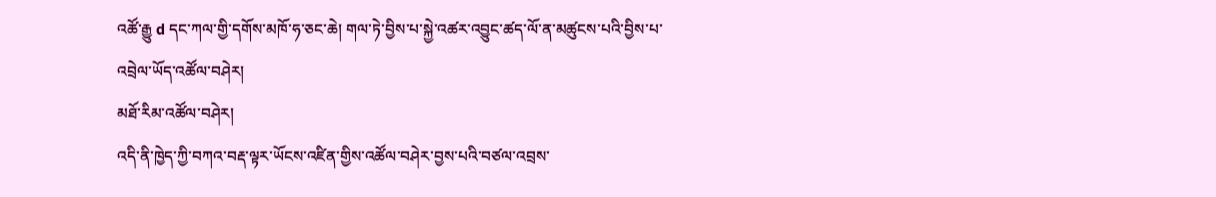འཚོ་རྒྱུ d དང་ཀལ་གྱི་དགོས་མཁོ་ཧ་ཅང་ཆེ། གལ་ཏེ་བྱིས་པ་སྐྱེ་འཚར་འབྱུང་ཚད་ལོ་ན་མཚུངས་པའི་བྱིས་པ་
འབྲེལ་ཡོད་འཚོལ་བཤེར།
མཐོ་རིམ་འཚོལ་བཤེར།
འདི་ནི་ཁྱེད་ཀྱི་བཀའ་བརྡ་ལྟར་ཡོངས་འཛིན་གྱིས་འཚོལ་བཤེར་བྱས་པའི་བཙལ་འབྲས་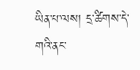ཡིན་པ་ལས། དྲ་ཚིགས་དེ་གའི་ནང་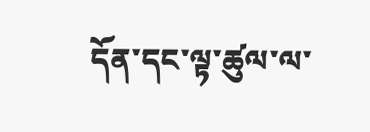དོན་དང་ལྟ་ཚུལ་ལ་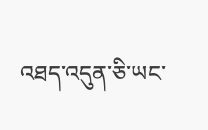འཐད་འདུན་ཅི་ཡང་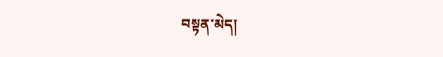བསྟན་མེད།